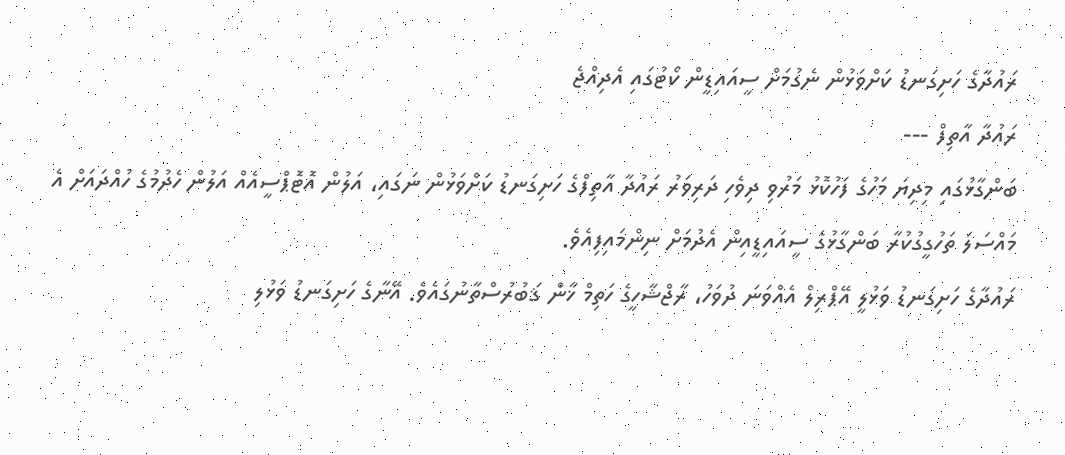ރައުދާގެ ހަށިގަނޑު ކަށްވަޅުން ނެގުމަށް ސީއައިޑީން ކޯޓުގައި އެދިއްޖެ
ރައުދާ އާތިފް ---
ބަންގާޅުގައި މިދިޔަ މަހުގެ ފަހުކޮޅު މަރުވި ދިވެހި ދަރިވަރު ރައުދާ އާތިފްގެ ހަށިގަނޑު ކަށްވަޅުން ނަގައި، އަލުން އޮޓޮޕްސީއެއް އަލުން ހެދުމުގެ ހުއްދައަށް އެ މައްސަލަ ތަހުގީގުކުރާ ބަންގާޅުގެ ސީއައިޑީއިން އެދުމަށް ނިންމައިފިއެވެ.
ރައުދާގެ ހަށިގަނޑު ވަޅުލީ އޭޕްރިލް އެއްވަނަ ދުވަހު، ރާޖްޝާހީގެ ހަތިމް ޚާން ޤަބުރުސްތާނުގައެވެ. އޭނާގެ ހަށިގަނޑު ވަޅުލި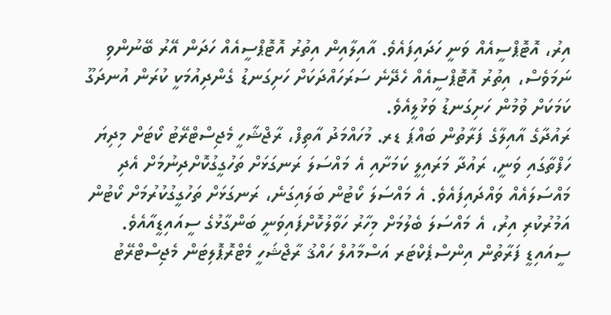އިރު، އޮޓޮޕްސީއެއް ވަނީ ހަދައިފައެވެ. އާއިލާއިން އިތުރު އޮޓޮޕްސީއެއް ހަދަން އޭރު ބޭނުންވި ނަމަވެސް، އިތުރު އޮޓޮޕްސީއެއް ހެދޭނެ ސަރަހައްދަކަށް ހަށިގަނޑު ގެންދިއުމަކީ ކުރަން އުނދަގޫ ކަމަކަށް ވުމުން ހަށިގަނޑު ވަޅުލީއެވެ.
ރައުދާގެ އާއިލާގެ ފަރާތުން ބައްޕަ ޑރ. މުހައްމަދު އާތިފް، ރާޖްޝާހީ މެޖިސްޓްރޭޓު ކޯޓަށް މިދިޔަ ހަފްތާގައި ވަނީ، ރައުދާ މަރައިލީ ކަމަށާއި އެ މައްސަލަ ރަނގަޅަށް ތަހުގީގުކޮށްދިނުމަށް އެދި މައްސަލައެއް ވައްދައިފައެވެ. އެ މައްސަލަ ކޯޓުން ބަލައިގަނެ، ރަނގަޅަށް ތަހުގީގުކުރުމަށް ކޯޓުން އަމުރުކުރި އިރު، އެ މައްސަލަ ބެލުމަށް މިހާރު ހަވާލުކޮށްފައިވަނީ ބަންގާޅުގެ ސީއައިޑީއާއެވެ.
ސީއައިޑީ ފަރާތުން އިންސްޕެކްޓަރ އަސްމާއުލް ހައްޤު ރާޖްޝަހީ މެޓްރޮޕޮލިޓަން މެޖިސްޓްރޭޓު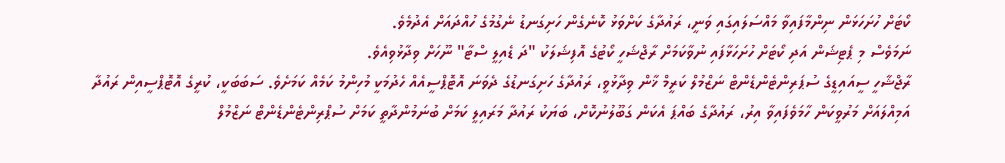ކޯޓަށް ހުށަހަޅަން ނިންމާފައިވާ މައްސަލައިގައި ވަނީ، ރައުދާގެ ކަށްވަޅު ކޮނެގެން ހަށިގަނޑު ނެގުމުގެ ހުއްދައަށް އެދުމެވެ.
ނަމަވެސް މި ޕެޓިޝަން އަދި ކޯޓަށް ހުށަހަޅާފައި ނުވާކަމަށް ރާޖްޝަހީ ކޯޓުގެ އޮފިޝަލަކު "ދަ ޑެއިލީ ސްޓާ" ނޫހަށް ވިދާޅުވިއެވެ.
ރާޖްޝާހީ ސީއައިޑީގެ ސުޕަރިންޓެންޑެންޓް ނަޒްމުލް ކަރީމް ޚާން ވިދާޅުވީ، ރައުދާގެ ހަށިގަނޑުގެ ދެވަނަ އޮޓޮޕްސީއެއް ހެދުމަކީ މުހިންމު ކަމެއް ކަމަށެވެ. ސަބަބަކީ، ކުރީގެ އޮޓޮޕްސީއިން ރައުދާ އަމިއްލައަށް މަރުވީކަން ހާމަވެފައިވާ އިރު، ރައުދާގެ ބައްޕަ އެކަން ގަބޫލުނުކޮށް، ބަޔަކު ރައުދާ މަރައިލީ ކަމަށް ބުނަމުންދާތީ ކަމަށް ސުޕްރިންޓެންޑެންޓް ނަޒްމުލް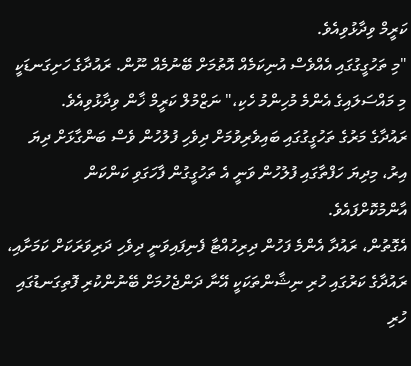ކަރީމް ވިދާޅުވިއެވެ.
"މި ތަހުގީގުގައި އެއްވެސް އުނިކަމެއް އޮތުމަށް ބޭނުމެއް ނޫން. ރައުދާގެ ހަށިގަނޑަކީ މި މައްސަލައިގެ އެންމެ މުހިންމު ހެކި،" ނަޒްމުލް ކަރީމް ޚާން ވިދާޅުވިއެވެ.
ރައުދާގެ މަރުގެ ތަހުގީގުގައި ބައިވެރިވުމަށް ދިވެހި ފުލުހުން ވެސް ބަންގާޅަށް ދިޔަ އިރު، މިދިޔަ ހަފްތާގައި ފުލުހުން ވަނީ އެ ތަހުގީގުން ފާހަގަވި ކަންކަން އާންމުކޮށްފައެވެ.
އެގޮތުން، ރައުދާ އެންމެ ފަހުން ދިރިހުއްޓާ ފެނިފައިވަނީ ދިވެހި ދަރިވަރަކަށް ކަމަށާއި، ރައުދާގެ ކަރުގައި ހުރި ނިޝާންތަކަކީ އޭނާ ދަންޖެހުމަށް ބޭނުންކުރި ފޮތިގަނޑުގައި ހުރި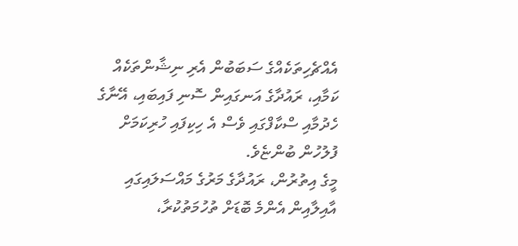އެއްޗެހިތަކެއްގެ ސަބަބުން އެރި ނިޝާންތަކެއް ކަމާއި، ރައުދާގެ އަނގައިން ސޮނި ފައިބައި، އޭނާގެ ހެދުމާއި ސްކާފްގައި ވެސް އެ ހިކިފައި ހުރިކަމަށް ފުލުހުން ބުންޏެވެ.
މީގެ އިތުރުން، ރައުދާގެ މަރުގެ މައްސަލައިގައި އާއިލާއިން އެންމެ ބޮޑަށް ތުހުމަތުކުރާ،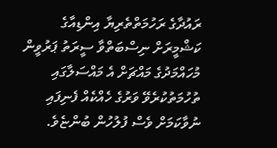ރައުދާގެ ރަހުމަތްތެރިޔާ އިންޑިއާގެ ކަޝްމީރަށް ނިސްބަތްވާ ސީރަތު ޕަރުވީން މުހައްމަދުގެ މައްޗަށް އެ މައްސަލާގައި ތުހުމަތުކުރެވޭ ވަރުގެ ހެއްކެއް ފެނިފައި ނުވާކަމަށް ވެސް ފުލުހުން ބުންޏެވެ.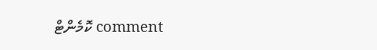comment ކޮމެންޓް